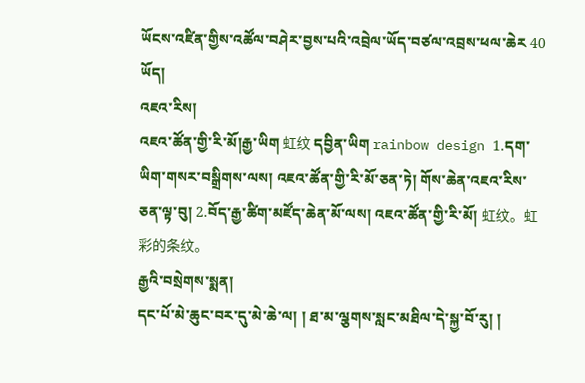ཡོངས་འཛིན་གྱིས་འཚོལ་བཤེར་བྱས་པའི་འབྲེལ་ཡོད་བཙལ་འབྲས་ཕལ་ཆེར 40 ཡོད།
འཇའ་རིས།
འཇའ་ཚོན་གྱི་རི་མོ།རྒྱ་ཡིག 虹纹 དབྱིན་ཡིག rainbow design 1.དག་ཡིག་གསར་བསྒྲིགས་ལས། འཇའ་ཚོན་གྱི་རི་མོ་ཅན་ཏེ། གོས་ཆེན་འཇའ་རིས་ཅན་ལྟ་བུ། 2.བོད་རྒྱ་ཚིག་མཛོད་ཆེན་མོ་ལས། འཇའ་ཚོན་གྱི་རི་མོ། 虹纹。虹彩的条纹。
རྒྱའི་བསྲེགས་སྨན།
དང་པོ་མེ་ཆུང་བར་དུ་མེ་ཆེ་ལ། ། ཐ་མ་ལྕགས་སླང་མཐིལ་དེ་སྐྱ་བོ་རུ། །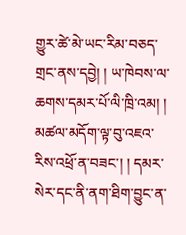གྱུར་ཚེ་མེ་ཡང་རིམ་བཅད་གྲང་ནས་དབྱེ། ། ཡ་ཁེབས་ལ་ཆགས་དམར་པོ་ལི་ཁྲི་འམ། ། མཚལ་མདོག་ལྟ་བུ་འཇའ་རིས་འཕྲོ་ན་བཟང་། ། དམར་སེར་དང་ནི་ནག་ཐིག་བྱུང་ན་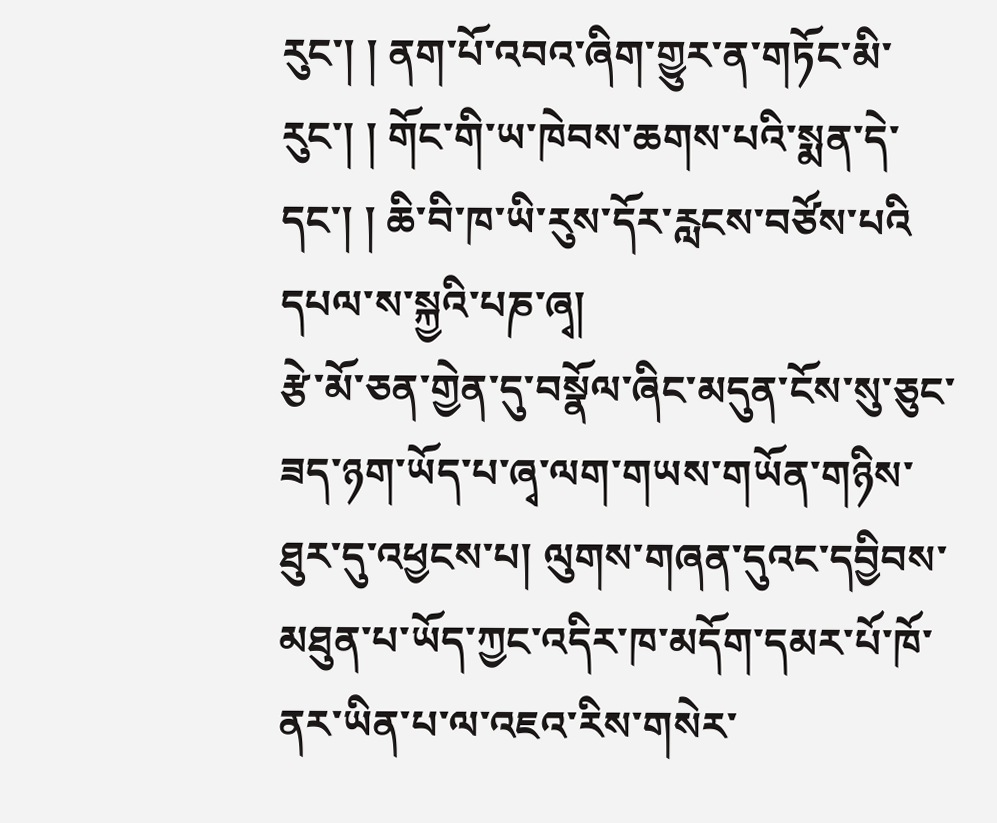རུང་། ། ནག་པོ་འབའ་ཞིག་གྱུར་ན་གཏོང་མི་རུང་། ། གོང་གི་ཡ་ཁེབས་ཆགས་པའི་སྨན་དེ་དང་། ། ཆི་བི་ཁ་ཡི་རུས་དོར་རླངས་བཙོས་པའི
དཔལ་ས་སྐྱའི་པཎ་ཞྭ།
རྩེ་མོ་ཅན་གྱེན་དུ་བསྣོལ་ཞིང་མདུན་ངོས་སུ་ཅུང་ཟད་ཉག་ཡོད་པ་ཞྭ་ལག་གཡས་གཡོན་གཉིས་ཐུར་དུ་འཕྱངས་པ། ལུགས་གཞན་དུའང་དབྱིབས་མཐུན་པ་ཡོད་ཀྱང་འདིར་ཁ་མདོག་དམར་པོ་ཁོ་ནར་ཡིན་པ་ལ་འཇའ་རིས་གསེར་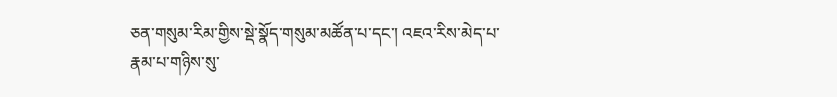ཅན་གསུམ་རིམ་གྱིས་སྡེ་སྣོད་གསུམ་མཚོན་པ་དང་། འཇའ་རིས་མེད་པ་རྣམ་པ་གཉིས་སུ་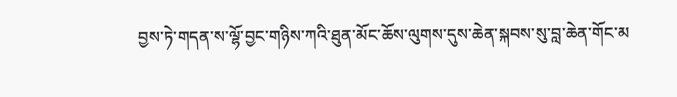བྱས་ཏེ་གདན་ས་ལྷོ་བྱང་གཉིས་ཀའི་ཐུན་མོང་ཆོས་ལུགས་དུས་ཆེན་སྐབས་སུ་བླ་ཆེན་གོང་མ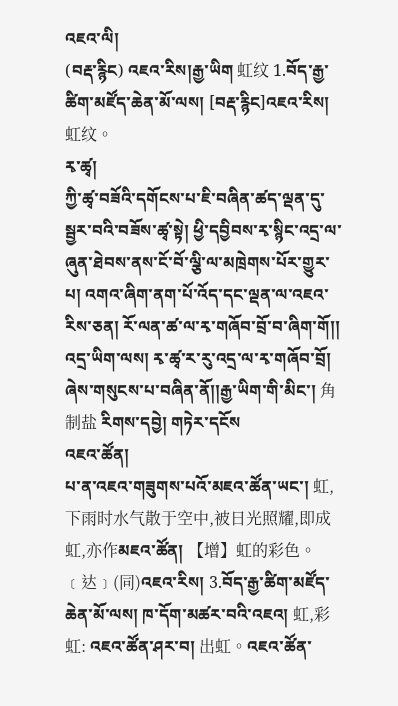འཇའ་ལི།
(བརྡ་རྙིང) འཇའ་རིས།རྒྱ་ཡིག 虹纹 1.བོད་རྒྱ་ཚིག་མཛོད་ཆེན་མོ་ལས། [བརྡ་རྙིང]འཇའ་རིས། 虹纹。
རྭ་ཚྭ།
ཀྱི་ཚྭ་བཟོའི་དགོངས་པ་ཇི་བཞིན་ཚད་ལྡན་དུ་སྦྱར་བའི་བཟོས་ཚྭ་སྟེ། ཕྱི་དབྱིབས་རྭ་སྙིང་འདྲ་ལ་ཞུན་ཐེབས་ནས་ངོ་བོ་ལྕི་ལ་མཁྲེགས་པོར་གྱུར་པ། འགའ་ཞིག་ནག་པོ་འོད་དང་ལྡན་ལ་འཇའ་རིས་ཅན། རོ་ལན་ཚ་ལ་རྭ་གཞོབ་བྲོ་བ་ཞིག་གོ།། འདྲ་ཡིག་ལས། རྭ་ཚྭ་ར་རུ་འདྲ་ལ་རྭ་གཞོབ་བྲོ། ཞེས་གསུངས་པ་བཞིན་ནོ།།རྒྱ་ཡིག་གི་མིང་། 角制盐 རིགས་དབྱེ། གཏེར་དངོས
འཇའ་ཚོན།
པ་ན་འཇའ་གཟུགས་པའོ་མཇའ་ཚོན་ཡང་། 虹,下雨时水气散于空中,被日光照耀,即成虹,亦作མཇའ་ཚོན། 【增】虹的彩色。﹝达﹞(同)འཇའ་རིས། 3.བོད་རྒྱ་ཚིག་མཛོད་ཆེན་མོ་ལས། ཁ་དོག་མཚར་བའི་འཇའ། 虹,彩虹: འཇའ་ཚོན་ཤར་བ། 出虹。འཇའ་ཚོན་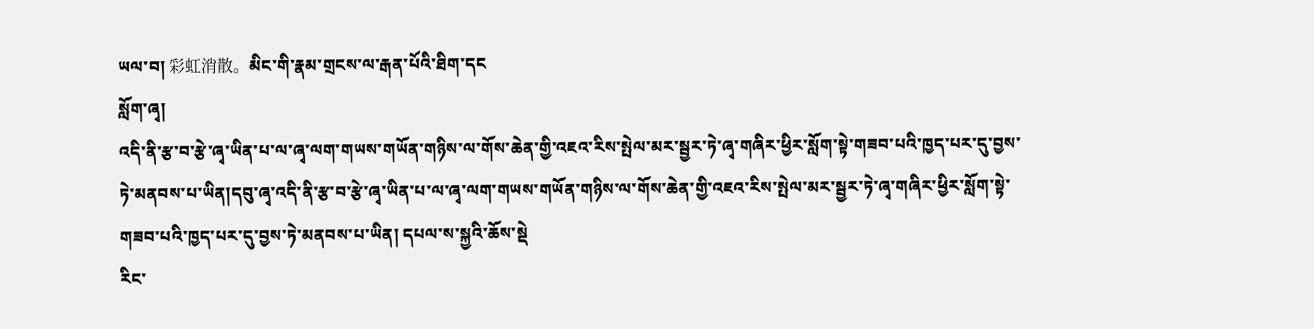ཡལ་བ། 彩虹消散。མིང་གི་རྣམ་གྲངས་ལ་རྒན་པོའི་ཐིག་དང
སློག་ཞྭ།
འདི་ནི་རྩ་བ་རྩེ་ཞྭ་ཡིན་པ་ལ་ཞྭ་ལག་གཡས་གཡོན་གཉིས་ལ་གོས་ཆེན་གྱི་འཇའ་རིས་སྤེལ་མར་སྦྱར་ཏེ་ཞྭ་གཞིར་ཕྱིར་སློག་སྟེ་གཟབ་པའི་ཁྱད་པར་དུ་བྱས་ཏེ་མནབས་པ་ཡིན།དབུ་ཞྭ་འདི་ནི་རྩ་བ་རྩེ་ཞྭ་ཡིན་པ་ལ་ཞྭ་ལག་གཡས་གཡོན་གཉིས་ལ་གོས་ཆེན་གྱི་འཇའ་རིས་སྤེལ་མར་སྦྱར་ཏེ་ཞྭ་གཞིར་ཕྱིར་སློག་སྟེ་གཟབ་པའི་ཁྱད་པར་དུ་བྱས་ཏེ་མནབས་པ་ཡིན། དཔལ་ས་སྐྱའི་ཆོས་སྡེ
རིང་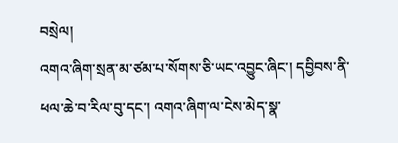བསྲེལ།
འགའ་ཞིག་སྲན་མ་ཙམ་པ་སོགས་ཅི་ཡང་འབྱུང་ཞིང་། དབྱིབས་ནི་ཕལ་ཆེ་བ་རིལ་བུ་དང་། འགའ་ཞིག་ལ་ངེས་མེད་སྣ་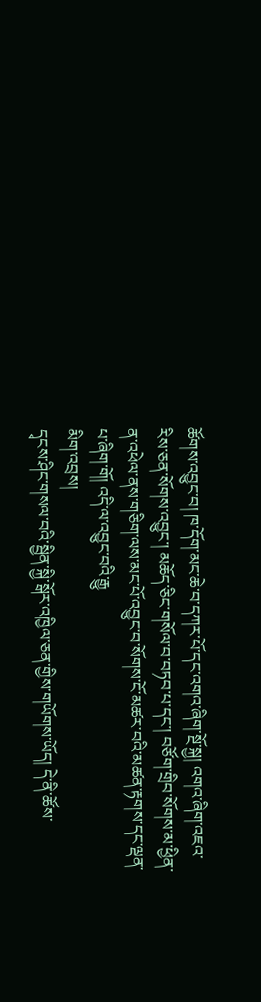ཚོགས་འབྱུང་བ། ཁ་དོག་མང་ཆེ་བ་དཀར་པོ་དང་འགའ་ཞིག་སྔོ་སྐྱ། འགའ་ཞིག་འཇའ་རིས་ཅན་སོགས་འབྱུང་། མཆོད་ཅིང་གསོལ་བ་བཏབ་པ་དང་། བཙོག་གྲིབ་སོགས་མ་ཕྱིན་ན་འཕེལ་ནས་གཅིག་ལས་མང་པོ་འབྱུང་བ་སོགས་ངོ་མཚར་བའི་མཚན་རྟགས་དང་ལྡན་པ་ཞིག་གོ། འདི་ལ་འབྱུང་བའི་རྒྱུ
མིག་འབྲས།
དྭངས་ཤིང་གསལ་བའི་སྦྱིན་སྐྱི་སྒོར་འཁྱིལ་ཅན་གྱིས་གཡོགས་ཡོད། དེ་ནི་ཚོས་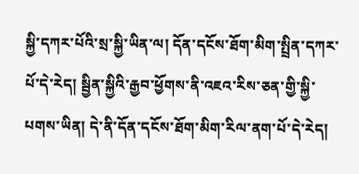སྐྱི་དཀར་པོའི་སྲ་སྐྱི་ཡིན་ལ། དོན་དངོས་ཐོག་མིག་སྤྲིན་དཀར་པོ་དེ་རེད། སྦྱིན་སྐྱིའི་རྒྱབ་ཕྱོགས་ནི་འཇའ་རིས་ཅན་གྱི་སྐྱི་པགས་ཡིན། དེ་ནི་དོན་དངོས་ཐོག་མིག་རིལ་ནག་པོ་དེ་རེད།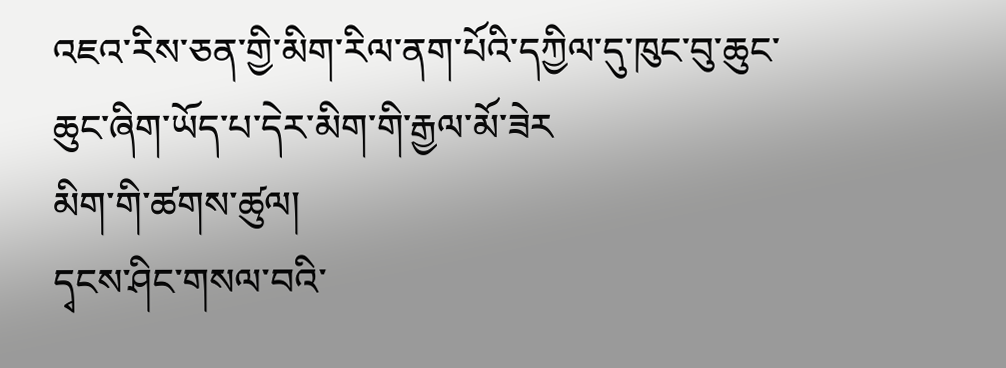འཇའ་རིས་ཅན་གྱི་མིག་རིལ་ནག་པོའི་དཀྱིལ་དུ་ཁུང་བུ་ཆུང་ཆུང་ཞིག་ཡོད་པ་དེར་མིག་གི་རྒྱལ་མོ་ཟེར
མིག་གི་ཚགས་ཚུལ།
དྭངས་ཤིང་གསལ་བའི་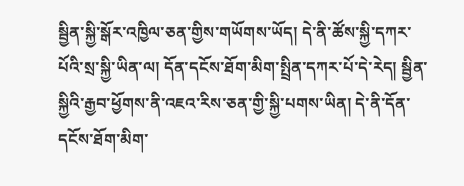སྦྱིན་སྐྱི་སྒོར་འཁྱིལ་ཅན་གྱིས་གཡོགས་ཡོད། དེ་ནི་ཚོས་སྐྱི་དཀར་པོའི་སྲ་སྐྱི་ཡིན་ལ། དོན་དངོས་ཐོག་མིག་སྤྲིན་དཀར་པོ་དེ་རེད། སྦྱིན་སྐྱིའི་རྒྱབ་ཕྱོགས་ནི་འཇའ་རིས་ཅན་གྱི་སྐྱི་པགས་ཡིན། དེ་ནི་དོན་དངོས་ཐོག་མིག་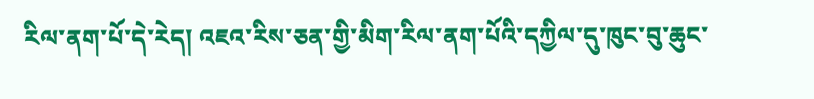རིལ་ནག་པོ་དེ་རེད། འཇའ་རིས་ཅན་གྱི་མིག་རིལ་ནག་པོའི་དཀྱིལ་དུ་ཁུང་བུ་ཆུང་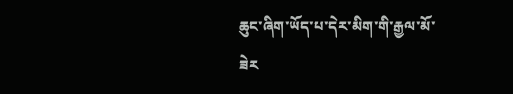ཆུང་ཞིག་ཡོད་པ་དེར་མིག་གི་རྒྱལ་མོ་ཟེར